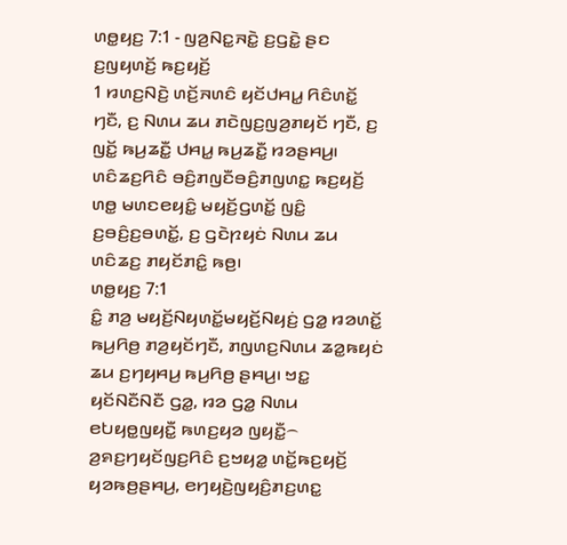ꤛꤥ꤭ꤟꤢ꤬ 7:1 - ꤜꤤ꤬ꤡꤢ꤭ꤏꤢꤧ꤭ ꤢ꤬ꤞꤢꤧ꤭ ꤔꤢ ꤢ꤬ꤜꤟꤛꤢꤩ꤬ ꤒꤢ꤬ꤟꤢꤩ꤬
1 ꤙꤛꤢ꤬ꤡꤢꤧ꤬ ꤛꤢꤩ꤬ꤏꤛꤢꤨ ꤟꤢꤩꤓꤌꤣ꤭ ꤖꤢꤨꤛꤢꤩ꤭ ꤚꤢꤪ, ꤢ꤬ ꤡꤛꤣ ꤘꤣ ꤊꤢꤧꤜꤢ꤬ꤜꤤ꤬ꤊꤟꤢꤩ ꤚꤢꤪ, ꤢ꤬ ꤜꤢꤩ꤭ ꤒꤣ꤬ꤘꤢꤪ꤭ ꤓꤌꤣ꤭ ꤒꤣ꤬ꤘꤢꤪ꤭ ꤙꤤꤔꤌꤣ꤬꤯ ꤛꤢꤨꤘꤢ꤬ꤖꤢꤨ ꤋꤢꤨ꤬ꤊꤜꤢꤪꤋꤢꤨ꤬ꤊꤜꤛꤢ꤭ ꤒꤢ꤬ꤟꤢꤩ꤬ ꤛꤥ꤭ ꤗꤛꤢꤕꤟꤢꤨ꤭ ꤗꤟꤢꤩ꤬ꤞꤛꤢꤩ꤭ ꤜꤢꤨ꤭ ꤢ꤬ꤋꤢꤨ꤬ꤢ꤬ꤋꤛꤢꤩ꤭, ꤢ꤬ ꤞꤢꤧꤐꤟꤢꤦ ꤡꤛꤣ ꤘꤣ ꤛꤢꤨꤘꤢ꤬ ꤊꤟꤢꤩꤊꤢꤨ꤭ ꤒꤥ꤬꤯
ꤛꤥ꤭ꤟꤢ꤬ 7:1
ꤢꤨ꤭ ꤊꤤ꤬ ꤗꤟꤢꤩ꤬ꤡꤟꤛꤢꤩ꤭ꤗꤟꤢꤩ꤬ꤡꤟꤢꤦ꤬ ꤞꤤ꤭ ꤙꤤꤛꤢꤩ꤭ ꤒꤣ꤬ꤖꤥ꤬ ꤊꤤ꤬ꤟꤢꤩꤚꤢꤪ, ꤊꤜꤛꤢ꤬ꤡꤛꤣ ꤘꤤ꤭ꤒꤟꤢꤦ ꤘꤣ ꤢ꤬ꤚꤟꤌꤣ꤬ ꤒꤣ꤬ꤖꤥ꤬ ꤔꤌꤣ꤬꤯ ꤠꤢ꤭ ꤟꤢꤩꤡꤢꤪꤡꤢꤪ ꤞꤤ꤭, ꤙꤤ ꤞꤤ꤭ ꤡꤛꤣ ꤕꤝꤟꤥ꤭ꤜꤟꤢꤪ꤭ ꤒꤛꤢ꤬ꤟꤤ ꤜꤟꤢꤪ꤭꤮ ꤤ꤬ꤎꤢ꤬ꤚꤟꤢꤩꤜꤢ꤬ꤖꤢꤨ ꤢ꤬ꤠꤟꤤ꤭ ꤛꤢꤩ꤭ꤒꤢ꤬ꤟꤢꤩ꤬ ꤟꤤꤒꤥ꤬ꤔꤌꤣ꤬, ꤕꤚꤟꤢꤧ꤬ꤜꤟꤢꤨ꤬ꤊꤢ꤬ꤛꤢ꤭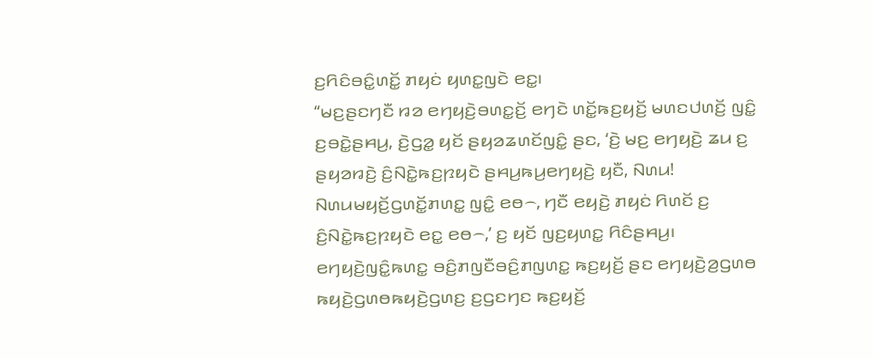ꤢ꤬ꤖꤢꤨꤋꤢꤨ꤭ꤛꤢꤩ꤭ ꤊꤟꤢꤦ ꤟꤛꤢ꤭ꤜꤢꤧ ꤕꤢ꤭꤯
“ꤗꤢ꤬ꤔꤢꤚꤢꤪ ꤙꤤ ꤕꤚꤟꤢꤧ꤬ꤋꤛꤢ꤭ꤢꤩ꤬ ꤕꤚꤢꤧ ꤛꤢꤩ꤭ꤒꤢ꤬ꤟꤢꤩ꤬ ꤗꤛꤢꤓꤛꤢꤩ꤬ ꤜꤢꤨ꤭ ꤢ꤬ꤋꤢꤧ꤭ꤔꤌꤣ꤬, ꤢꤧ꤬ꤞꤤ꤭ ꤟꤢꤩ ꤔꤟꤤꤘꤛꤢꤩꤜꤢꤨ꤭ ꤔꤢ, ‘ꤢꤧ꤬ ꤗꤢ꤬ ꤕꤚꤟꤢꤧ꤬ ꤘꤣ ꤢ꤬ ꤔꤟꤤꤙꤢꤧ꤬ ꤢꤨ꤬ꤡꤢꤧ꤭ꤒꤢ꤬ꤐꤟꤢꤧ ꤔꤌꤣ꤬ꤒꤣ꤬ꤕꤚꤟꤢꤧ꤬ ꤟꤢꤪ, ꤡꤛꤣ! ꤡꤛꤣꤗꤟꤢꤩ꤬ꤞꤛꤢꤩ꤭ꤊꤛꤢ꤭ ꤜꤢꤨ꤭ ꤕꤥ꤮, ꤚꤢꤪ ꤕꤟꤢꤧ꤬ ꤊꤟꤢꤦ ꤖꤛꤢꤩ ꤢ꤬ ꤢꤨ꤬ꤡꤢꤧ꤭ꤒꤢ꤬ꤐꤟꤢꤧ ꤕꤢ꤭ ꤕꤥ꤮,’ ꤢ꤬ ꤟꤢꤩ ꤜꤢ꤬ꤟꤛꤢ꤭ ꤖꤢꤨꤔꤌꤣ꤬꤯
ꤕꤚꤟꤢꤧ꤬ꤜꤢꤨ꤭ꤒꤛꤢ꤭ ꤋꤢꤨ꤬ꤊꤜꤢꤪꤋꤢꤨ꤬ꤊꤜꤛꤢ꤭ ꤒꤢ꤬ꤟꤢꤩ꤬ ꤔꤢ ꤕꤚꤟꤢꤧ꤬ꤤ꤬ꤞꤛꤥ ꤒꤟꤢꤧ꤬ꤞꤛꤥꤒꤟꤢꤧ꤬ꤞꤛꤢ꤬ ꤢ꤬ꤞꤢꤚꤢ ꤒꤢ꤬ꤟꤢꤩ꤬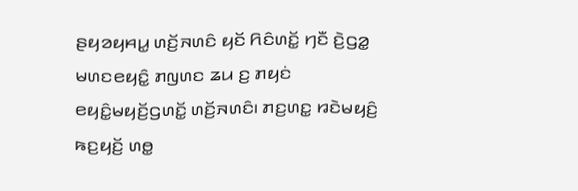ꤔꤟꤤꤟꤌꤣ꤭ ꤛꤢꤩ꤬ꤏꤛꤢꤨ ꤟꤢꤩ ꤖꤢꤨꤛꤢꤩ꤭ ꤚꤢꤪ ꤢꤧ꤬ꤞꤤ꤭ ꤗꤛꤢꤕꤟꤢꤨ꤭ ꤊꤜꤛꤢ ꤘꤣ ꤢ꤬ ꤊꤟꤢꤦ ꤕꤟꤢꤨ꤭ꤗꤟꤢꤩ꤬ꤞꤛꤢꤩ꤭ ꤛꤢꤩ꤬ꤏꤛꤢꤨ꤯ ꤊꤢ꤬ꤛꤢ꤭ ꤙꤢꤧꤗꤟꤢꤨ꤬ ꤒꤢ꤬ꤟꤢꤩ꤬ ꤛꤥ꤭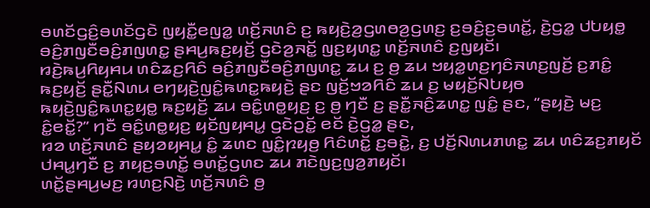ꤋꤛꤢꤩꤞꤢꤨ꤬ꤋꤛꤢꤩꤞꤢꤧ ꤜꤟꤢꤪ꤭ꤕꤜꤤ꤭ ꤛꤢꤩ꤬ꤏꤛꤢꤨ ꤢ꤬ ꤒꤟꤢꤧ꤬ꤤ꤬ꤞꤛꤥꤤ꤬ꤞꤛꤢ꤬ ꤢ꤬ꤋꤢꤨ꤬ꤢ꤬ꤋꤛꤢꤩ꤭, ꤢꤧ꤬ꤞꤤ꤭ ꤓꤝꤟꤥ꤭ ꤋꤢꤨ꤬ꤊꤜꤢꤪꤋꤢꤨ꤬ꤊꤜꤛꤢ꤭ ꤔꤌꤣ꤬ꤒꤢ꤬ꤟꤢꤩ꤬ ꤞꤢꤧꤤ꤬ꤏꤢꤩ꤭ ꤜꤢ꤬ꤟꤛꤢ꤭ ꤛꤢꤩ꤬ꤏꤛꤢꤨ ꤢ꤬ꤜꤟꤢꤩ꤯
ꤙꤢꤧ꤬ꤒꤣ꤬ꤖꤟꤌꤣ ꤛꤢꤨꤘꤢ꤬ꤖꤢꤨ ꤋꤢꤨ꤬ꤊꤜꤢꤪꤋꤢꤨ꤬ꤊꤜꤛꤢ꤭ ꤘꤣ ꤢ꤬ ꤥ꤬ ꤘꤣ ꤠꤟꤤ꤭ꤛꤢ꤬ꤚꤢꤨꤏꤛꤢ꤬ꤜꤢꤩ꤬ ꤢ꤬ꤊꤢꤨ꤭ ꤒꤢ꤬ꤟꤢꤩ꤬ ꤔꤢꤪ꤭ꤡꤛꤣ ꤕꤚꤟꤢꤧ꤬ꤜꤢꤨ꤭ꤒꤛꤢ꤭ꤒꤟꤢꤧ꤬ ꤔꤢ ꤜꤢꤩ꤬ꤠꤤꤖꤢꤨ ꤘꤣ ꤢ꤬ ꤗꤟꤢꤩ꤬ꤡꤝꤟꤥ ꤒꤟꤢꤧ꤬ꤜꤢꤨ꤭ꤒꤛꤢ꤭ꤟꤥ꤭ ꤒꤢ꤬ꤟꤢꤩ꤬ ꤘꤣ ꤋꤢꤨ꤭ꤛꤥ꤭ꤟꤢ꤬ ꤢ꤬ ꤥ꤬ ꤚꤢꤪ ꤢ꤬ ꤔꤢꤪ꤭ꤏꤢꤨ꤬ꤘꤛꤢ꤭ ꤜꤢꤨ꤭ ꤔꤢ, “ꤔꤟꤢꤧ꤬ ꤗꤢ꤬ ꤢꤨ꤭ꤕꤢꤩ꤭?” ꤚꤢꤪ ꤋꤢꤨ꤭ꤛꤥ꤭ꤟꤢ꤬ ꤟꤢꤩꤜꤟꤌꤣ꤭ ꤞꤢꤧꤑꤢꤩ꤭ ꤕꤢꤩ ꤢꤧ꤬ꤞꤤ꤭ ꤔꤢ,
ꤙꤤ ꤛꤢꤩ꤬ꤏꤛꤢꤨ ꤔꤟꤤꤟꤌꤣ꤭ ꤢꤨ꤭ ꤘꤛꤢ ꤜꤢꤨ꤭ꤐꤟꤥ꤬ ꤖꤢꤨꤛꤢꤩ꤭ ꤢ꤬ꤋꤢꤧ꤭, ꤢ꤬ ꤓꤢꤩ꤬ꤡꤛꤣꤊꤛꤢ꤭ ꤘꤣ ꤛꤢꤨꤘꤢ꤬ꤊꤟꤢꤩ ꤓꤌꤣ꤭ꤚꤢꤪ ꤢ꤬ ꤊꤟꤢ꤬ꤋꤛꤢꤩ꤭ ꤋꤛꤢꤩ꤭ꤞꤛꤢ ꤘꤣ ꤊꤢꤧꤜꤢ꤬ꤜꤤ꤬ꤊꤟꤢꤩ꤯
ꤛꤢꤩ꤭ꤔꤌꤣ꤬ꤗꤢ꤬ ꤙꤛꤢ꤬ꤡꤢꤧ꤬ ꤛꤢꤩ꤬ꤏꤛꤢꤨ ꤥ꤬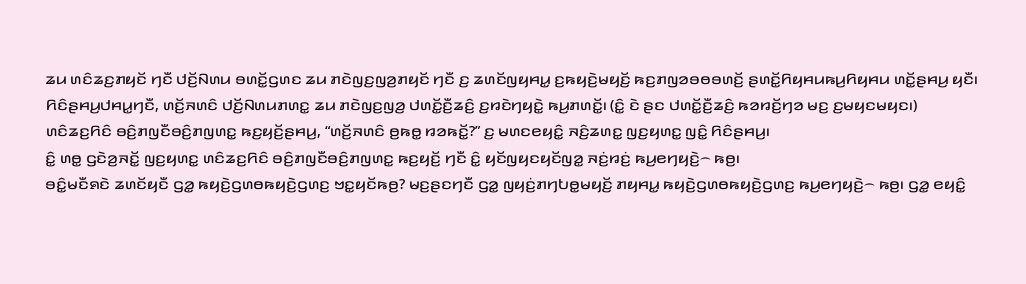ꤘꤣ ꤛꤢꤨꤘꤢ꤬ꤊꤟꤢꤩ ꤚꤢꤪ ꤓꤢꤩ꤬ꤡꤛꤣ ꤋꤛꤢꤩ꤭ꤞꤛꤢ ꤘꤣ ꤊꤢꤧꤜꤢ꤬ꤜꤤ꤬ꤊꤟꤢꤩ ꤚꤢꤪ ꤢ꤬ ꤘꤛꤢꤩꤜꤟꤌꤣ꤭ ꤢ꤬ꤒꤟꤢꤧ꤬ꤗꤟꤢꤩ꤬ ꤒꤢ꤬ꤊꤜꤤꤋꤥꤋꤛꤢꤩ꤬ ꤔꤛꤢꤩ꤭ꤖꤟꤌꤣꤒꤣ꤬ꤖꤟꤌꤣ ꤛꤢꤩ꤭ꤔꤌꤣ꤬ ꤟꤢꤪ꤯
ꤖꤢꤨꤔꤌꤣ꤬ꤓꤌꤣ꤭ꤚꤢꤪ, ꤛꤢꤩ꤬ꤏꤛꤢꤨ ꤓꤢꤩ꤬ꤡꤛꤣꤊꤛꤢ꤭ ꤘꤣ ꤊꤢꤧꤜꤢ꤬ꤜꤤ꤬ ꤓꤛꤢꤩ꤭ꤢꤪ꤬ꤘꤢꤨ꤬ ꤢ꤬ꤙꤢꤧꤚꤟꤢꤧ꤭ ꤒꤣ꤬ꤊꤛꤢꤩ꤭꤯ (ꤢꤨ꤭ ꤢꤧ ꤔꤢ ꤓꤛꤢꤩ꤭ꤢꤪ꤬ꤘꤢꤨ꤬ ꤒꤤꤙꤢꤩ꤬ꤚꤤ ꤗꤢ꤬ ꤢ꤬ꤗꤟꤢꤗꤟꤢ꤯)
ꤛꤢꤨꤘꤢ꤬ꤖꤢꤨ ꤋꤢꤨ꤬ꤊꤜꤢꤪꤋꤢꤨ꤬ꤊꤜꤛꤢ꤭ ꤒꤢ꤬ꤟꤢꤩ꤬ꤔꤌꤣ꤬, “ꤛꤢꤩ꤬ꤏꤛꤢꤨ ꤥ꤬ꤒꤥ꤭ ꤙꤤꤒꤢꤩ꤭?” ꤢ꤬ ꤗꤛꤢꤕꤟꤢꤨ꤭ ꤏꤢꤨ꤬ꤘꤛꤢ꤭ ꤜꤢ꤬ꤟꤛꤢ꤭ ꤜꤢꤨ꤭ ꤖꤢꤨꤔꤌꤣ꤬꤯
ꤢꤨ꤭ ꤛꤥ꤭ ꤞꤢꤧꤤ꤬ꤏꤢꤩ꤭ ꤜꤢ꤬ꤟꤛꤢ꤭ ꤛꤢꤨꤘꤢ꤬ꤖꤢꤨ ꤋꤢꤨ꤬ꤊꤜꤢꤪꤋꤢꤨ꤬ꤊꤜꤛꤢ꤭ ꤒꤢ꤬ꤟꤢꤩ꤬ ꤚꤢꤪ ꤢꤨ꤭ ꤟꤢꤩꤜꤟꤢꤟꤢꤩꤜꤤ꤭ ꤏꤢꤦ꤬ꤙꤢꤦ꤬ ꤒꤣ꤬ꤕꤚꤟꤢꤧ꤬꤮ ꤒꤥ꤬꤯
ꤋꤢꤨ꤭ꤗꤢꤪꤎꤢꤧ ꤘꤛꤢꤩꤟꤢꤪ ꤞꤤ꤭ ꤒꤟꤢꤧ꤬ꤞꤛꤥꤒꤟꤢꤧ꤬ꤞꤛꤢ꤬ ꤠꤢ꤭ꤟꤢꤩꤒꤥ꤬? ꤗꤢ꤬ꤔꤢꤚꤢꤪ ꤞꤤ꤭ ꤜꤟꤢꤦ꤬ꤊꤚꤝꤥ꤭ꤗꤟꤢꤩ꤬ ꤊꤟꤌꤣ꤭ ꤒꤟꤢꤧ꤬ꤞꤛꤥꤒꤟꤢꤧ꤬ꤞꤛꤢ꤬ ꤒꤣ꤬ꤕꤚꤟꤢꤧ꤬꤮ ꤒꤥ꤬꤯ ꤞꤤ꤭ ꤕꤟꤢꤨ꤭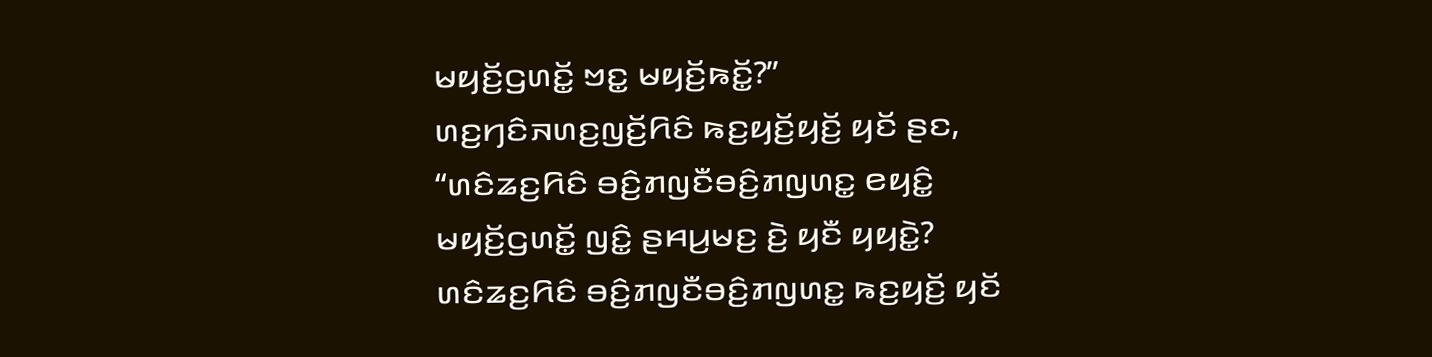ꤗꤟꤢꤩ꤬ꤞꤛꤢꤩ꤭ ꤠꤢ꤭ ꤗꤟꤢꤩ꤬ꤒꤢꤩ꤭?”
ꤛꤢ꤬ꤚꤢꤨꤏꤛꤢ꤬ꤜꤢꤩ꤬ꤖꤢꤨ ꤒꤢ꤬ꤟꤢꤩ꤬ꤟꤢꤩ꤬ ꤟꤢꤩ ꤔꤢ, “ꤛꤢꤨꤘꤢ꤬ꤖꤢꤨ ꤋꤢꤨ꤬ꤊꤜꤢꤪꤋꤢꤨ꤬ꤊꤜꤛꤢ꤭ ꤕꤟꤢꤨ꤭ ꤗꤟꤢꤩ꤬ꤞꤛꤢꤩ꤭ ꤜꤢꤨ꤭ ꤔꤌꤣ꤬ꤗꤢ꤬ ꤢꤧ꤬ ꤟꤢꤪ ꤟꤟꤢꤧ꤭?
ꤛꤢꤨꤘꤢ꤬ꤖꤢꤨ ꤋꤢꤨ꤬ꤊꤜꤢꤪꤋꤢꤨ꤬ꤊꤜꤛꤢ꤭ ꤒꤢ꤬ꤟꤢꤩ꤬ ꤟꤢꤩ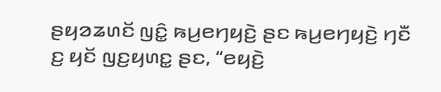ꤔꤟꤤꤘꤛꤢꤩ ꤜꤢꤨ꤭ ꤒꤣ꤬ꤕꤚꤟꤢꤧ꤬ ꤔꤢ ꤒꤣ꤬ꤕꤚꤟꤢꤧ꤬ ꤚꤢꤪ ꤢ꤬ ꤟꤢꤩ ꤜꤢ꤬ꤟꤛꤢ꤭ ꤔꤢ, “ꤕꤟꤢꤧ꤬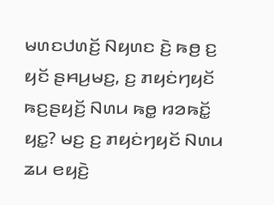ꤗꤛꤢꤓꤛꤢꤩ꤬ ꤡꤟꤛꤢ ꤢꤧ꤬ ꤒꤥ꤬ ꤢ꤬ ꤟꤢꤩ ꤔꤌꤣ꤬ꤗꤢ꤬, ꤢ꤬ ꤊꤟꤢꤦꤚꤟꤢꤩ ꤒꤢ꤬ꤔꤟꤢꤩ꤬ ꤡꤛꤣ ꤒꤥ꤭ ꤙꤤꤒꤢꤩ꤭ ꤟꤢ꤭? ꤗꤢ꤬ ꤢ꤬ ꤊꤟꤢꤦꤚꤟꤢꤩ ꤡꤛꤣ ꤘꤣ ꤕꤟꤢꤧ꤬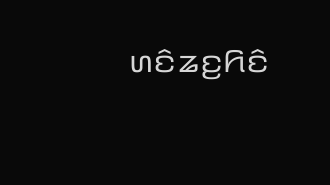ꤛꤢꤨꤘꤢ꤬ꤖꤢꤨ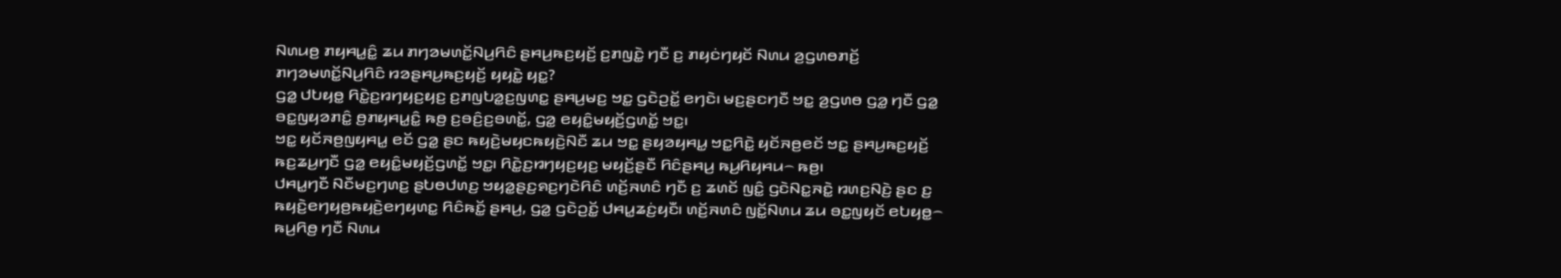ꤡꤛꤣꤥ꤬ ꤊꤟꤌꤣ꤭ꤢꤨ꤭ ꤘꤣ ꤊꤚꤤꤗꤛꤢꤩ꤭ꤡꤣ꤬ꤖꤢꤨ ꤔꤌꤣ꤬ꤒꤢ꤬ꤟꤢꤩ꤬ ꤢ꤬ꤊꤜꤢꤧ꤭ ꤚꤢꤪ ꤢ꤬ ꤊꤟꤢꤦꤚꤟꤢꤩ ꤡꤛꤣ ꤤ꤬ꤞꤛꤥꤊꤢꤩ꤬ ꤊꤚꤤꤗꤛꤢꤩ꤭ꤡꤣ꤬ꤖꤢꤨ ꤙꤤꤔꤌꤣ꤬ꤒꤢ꤬ꤟꤢꤩ꤬ ꤟꤟꤢꤧ꤭ ꤟꤢ꤭?
ꤞꤤ꤭ ꤓꤝꤟꤥ꤭ ꤖꤢꤧ꤭ꤢ꤬ꤙꤚꤟꤢ꤬ꤟꤢ꤬ ꤢ꤬ꤊꤜꤝꤤ꤭ꤢ꤬ꤜꤛꤢ꤭ ꤔꤌꤣ꤬ꤗꤢ꤬ ꤠꤢ꤭ ꤞꤢꤧꤑꤢꤩ꤭ ꤕꤚꤢꤧ꤯ ꤗꤢ꤬ꤔꤢꤚꤢꤪ ꤠꤢ꤭ ꤤ꤬ꤞꤛꤥ ꤞꤤ꤭ ꤚꤢꤪ ꤞꤤ꤭ ꤋꤢ꤭ꤜꤟꤤꤊꤢꤨ꤭ ꤥ꤬ꤊꤟꤌꤣ꤭ꤢꤨ꤭ ꤒꤥ꤬ ꤢ꤬ꤋꤢꤨ꤬ꤢ꤬ꤋꤛꤢꤩ꤭, ꤞꤤ꤭ ꤕꤟꤢꤨ꤭ꤗꤟꤢꤩ꤬ꤞꤛꤢꤩ꤭ ꤠꤢ꤭꤯
ꤠꤢ꤭ ꤟꤢꤩꤏꤥ꤬ꤜꤟꤌꤣ꤭ ꤕꤢꤩ ꤞꤤ꤭ ꤔꤢ ꤒꤟꤢꤧ꤬ꤗꤟꤢꤒꤟꤢꤧ꤬ꤡꤢꤪ ꤘꤣ ꤠꤢ꤭ ꤔꤟꤤꤟꤌꤣ꤭ ꤠꤢ꤭ꤖꤢꤧ꤭ ꤟꤢꤩꤏꤥ꤬ꤕꤢꤩ ꤠꤢ꤭ ꤔꤌꤣ꤬ꤒꤢ꤬ꤟꤢꤩ꤬ ꤒꤢ꤬ꤘꤣ꤬ꤚꤢꤪ ꤞꤤ꤭ ꤕꤟꤢꤨ꤭ꤗꤟꤢꤩ꤬ꤞꤛꤢꤩ꤭ ꤠꤢ꤭꤯ ꤖꤢꤧ꤭ꤢ꤬ꤙꤚꤟꤢ꤬ꤟꤢ꤬ ꤗꤟꤢꤩ꤬ꤔꤢꤪ ꤖꤢꤨꤔꤌꤣ꤬ ꤒꤣ꤬ꤖꤟꤌꤣ꤮ ꤒꤥ꤬꤯
ꤓꤌꤣ꤭ꤚꤢꤪ ꤡꤢꤪꤗꤢ꤬ꤚꤛꤢ꤬ ꤔꤝꤥꤓꤛꤢ꤬ ꤠꤟꤤ꤭ꤔꤢ꤬ꤎꤢ꤬ꤚꤢꤧꤖꤢꤨ ꤛꤢꤩ꤬ꤏꤛꤢꤨ ꤚꤢꤪ ꤢ꤬ ꤘꤛꤢꤩ ꤜꤢꤨ꤭ ꤞꤢꤧꤡꤢ꤭ꤏꤢꤧ꤭ ꤙꤛꤢ꤬ꤡꤢꤧ꤬ ꤔꤢ ꤢ꤬ ꤒꤟꤢꤧ꤬ꤕꤚꤟꤥ꤬ꤒꤟꤢꤧ꤬ꤕꤚꤟꤛꤢ꤭ ꤖꤢꤨꤒꤢꤩ꤭ ꤔꤌꤣ꤬, ꤞꤤ꤭ ꤞꤢꤧꤑꤢꤩ꤭ ꤓꤌꤣ꤭ꤘꤢꤦ꤬ꤟꤢꤪ꤯ ꤛꤢꤩ꤬ꤏꤛꤢꤨ ꤜꤢꤩ꤭ꤡꤛꤣ ꤘꤣ ꤋꤢ꤭ꤜꤟꤢꤩ ꤕꤝꤟꤥ꤭꤮ ꤒꤣ꤬ꤖꤥ꤬ ꤚꤢꤪ ꤡꤛꤣ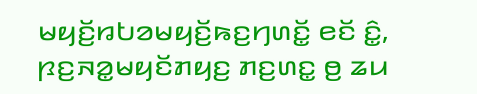ꤗꤟꤢꤩ꤬ꤙꤝꤤꤗꤟꤢꤩ꤬ꤒꤢ꤬ꤚꤛꤢꤩ꤭ ꤕꤢꤩ ꤢꤨ꤭, ꤐꤢ꤬ꤏꤤ꤭ꤗꤟꤢꤩꤊꤟꤢ꤬ ꤊꤢ꤬ꤛꤢ꤭ ꤥ꤬ ꤘꤣ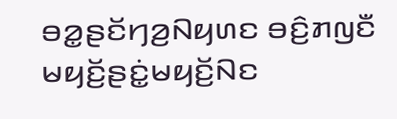ꤋꤤ꤭ꤔꤢꤩꤚꤤ꤬ꤡꤟꤛꤢ ꤋꤢꤨ꤬ꤊꤜꤢꤪ ꤗꤟꤢꤩ꤬ꤔꤢꤦ꤭ꤗꤟꤢꤩ꤬ꤡꤢ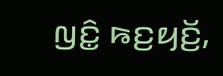ꤜꤢꤨ꤭ ꤒꤢ꤬ꤟꤢꤩ꤬,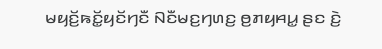ꤗꤟꤢꤩ꤬ꤒꤢꤩ꤭ꤟꤢꤩꤚꤢꤪ ꤡꤢꤪꤗꤢ꤬ꤚꤛꤢ꤬ ꤥ꤬ꤊꤟꤌꤣ꤭ ꤔꤢ ꤢꤧ꤬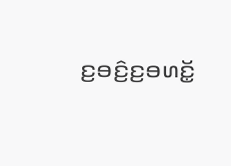ꤢ꤬ꤋꤢꤨ꤬ꤢ꤬ꤋꤛꤢꤩ꤭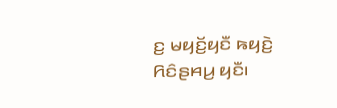ꤢ꤬ ꤗꤟꤢꤩ꤬ꤟꤢꤪ ꤒꤟꤢꤧ꤬ ꤖꤢꤨꤔꤌꤣ꤬ ꤟꤢꤪ꤯